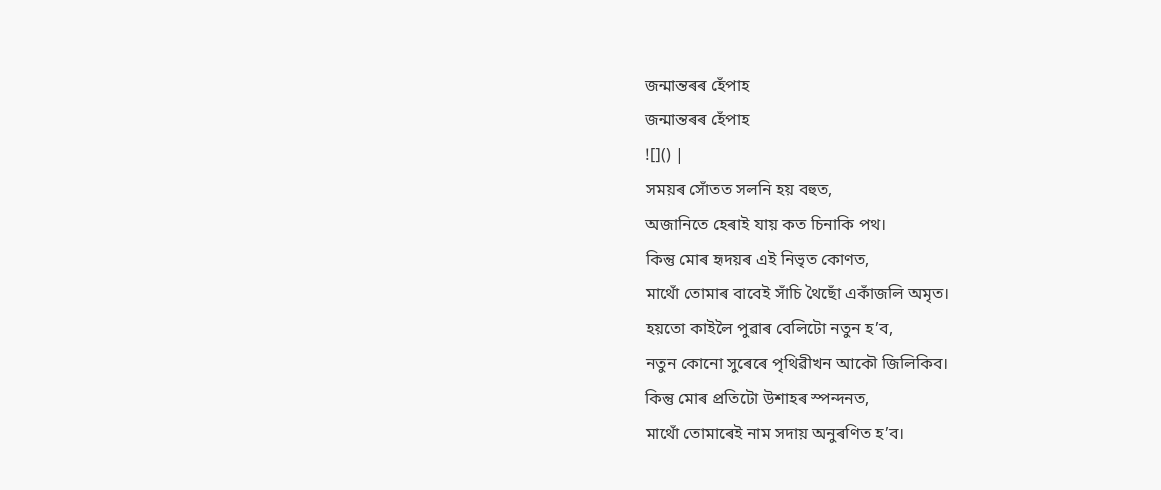জন্মান্তৰৰ হেঁপাহ
জন্মান্তৰৰ হেঁপাহ
![]() |
সময়ৰ সোঁতত সলনি হয় বহুত,
অজানিতে হেৰাই যায় কত চিনাকি পথ।
কিন্তু মোৰ হৃদয়ৰ এই নিভৃত কোণত,
মাথোঁ তোমাৰ বাবেই সাঁচি থৈছোঁ একাঁজলি অমৃত।
হয়তো কাইলৈ পুৱাৰ বেলিটো নতুন হ’ব,
নতুন কোনো সুৰেৰে পৃথিৱীখন আকৌ জিলিকিব।
কিন্তু মোৰ প্ৰতিটো উশাহৰ স্পন্দনত,
মাথোঁ তোমাৰেই নাম সদায় অনুৰণিত হ’ব।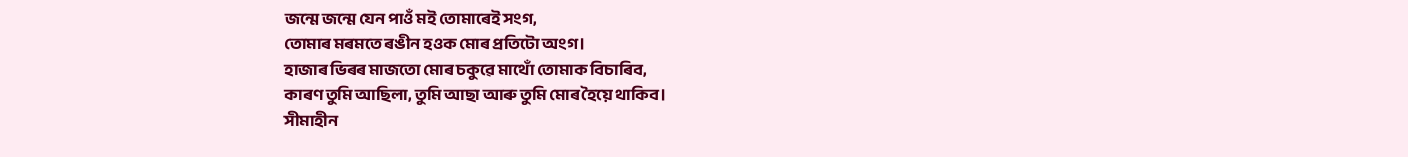জন্মে জন্মে যেন পাওঁ মই তোমাৰেই সংগ,
তোমাৰ মৰমতে ৰঙীন হওক মোৰ প্ৰতিটো অংগ।
হাজাৰ ভিৰৰ মাজতো মোৰ চকুৱে মাথোঁ তোমাক বিচাৰিব,
কাৰণ তুমি আছিলা, তুমি আছা আৰু তুমি মোৰ হৈয়ে থাকিব।
সীমাহীন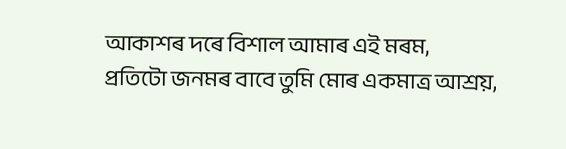আকাশৰ দৰে বিশাল আমাৰ এই মৰম,
প্ৰতিটো জনমৰ বাবে তুমি মোৰ একমাত্ৰ আশ্ৰয়,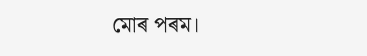মোৰ পৰম।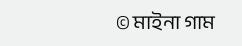© মাইনা গাম